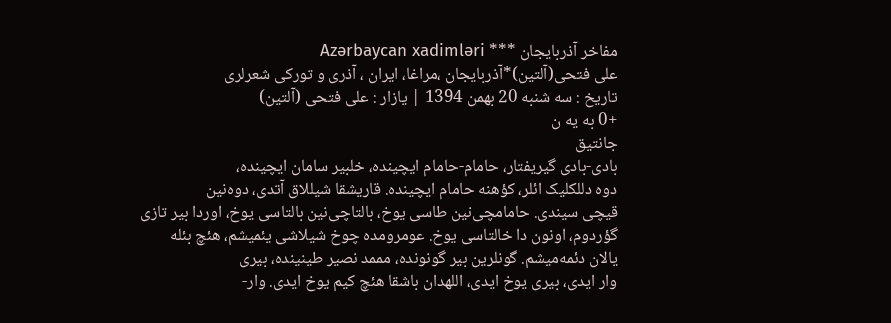مفاخر آذربایجان *** Azərbaycan xadimləri
علی فتحی(آلتین)*آذربایجان ،مراغا، ایران ، آذری و تورکی شعرلری
تاريخ : سه شنبه 20 بهمن 1394 | یازار : علی فتحی (آلتین)
+0 به یه ن
جانتیق
بادی-بادی گیریفتار، حامام-حامام ایچینده، خلبیر سامان ایچینده،
دوه دللکلیک ائلر، کؤهنه حامام ایچینده. قاریشقا شیللاق آتدی، دوه‌نین
قیچی سیندی. حامامچی‌نین طاسی یوخ، بالتاچی‌نین بالتاسی یوخ، اوردا بیر تازی
گؤردوم، اونون دا خالتاسی یوخ. عومرومده چوخ شیلاشی یئمیشم، هئچ بئله
یالان دئمه‌میشم. گونلرین بیر گونونده، مممد نصیر طینینده، بیری
وار ایدی، بیری یوخ ایدی، اللهدان باشقا هئچ کیم یوخ ایدی. وار-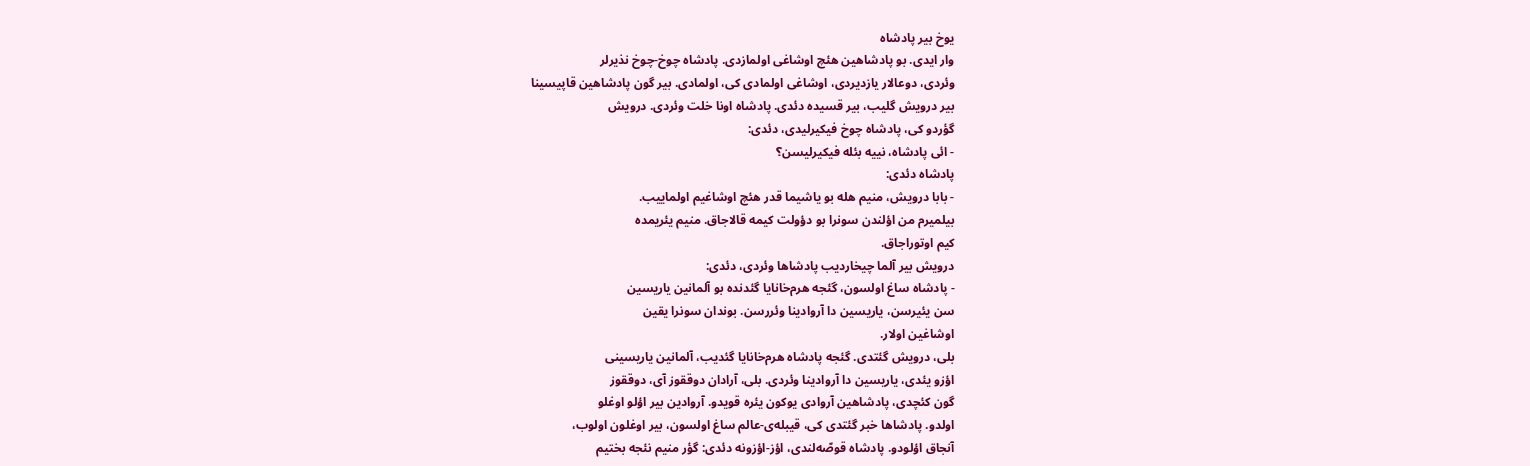یوخ بیر پادشاه
وار ایدی. بو پادشاهین هئچ اوشاغی اولمازدی. پادشاه چوخ-چوخ نذیرلر
وئردی، دوعالار یازدیردی، اوشاغی اولمادی کی، اولمادی. بیر گون پادشاهین قاپیسینا
بیر درویش گلیب، بیر قسیده‌‌‌ دئدی. پادشاه اونا خلت وئردی. درویش
گؤردو کی، پادشاه چوخ فیکیرلیدی، دئدی:
- ائی پادشاه، نییه بئله فیکیرلیسن؟
پادشاه دئدی:
- بابا درویش، منیم هله بو یاشیما قدر هئچ اوشاغیم اولماییب.
بیلمیرم من اؤلندن سونرا بو دؤولت کیمه قالاجاق. منیم یئریمده
کیم اوتوراجاق.
درویش بیر آلما چیخاردیب پادشاها وئردی، دئدی:
- پادشاه ساغ اولسون، گئجه هرم‌خانایا گئدنده بو آلمانین یاریسین
سن یئیرسن، یاریسین دا آروادینا وئررسن. بوندان سونرا یقین
اوشاغین اولار.
بلی، درویش گئتدی. گئجه پادشاه هرم‌خانایا گئدیب، آلمانین یاریسینی
اؤزو یئدی، یاریسین دا آروادینا وئردی. بلی، آرادان دوققوز آی، دوققوز
گون کئچدی، پادشاهین آروادی یوکون یئره قویدو. آروادین بیر اؤلو اوغلو
اولدو. پادشاها خبر گئتدی کی، قیبله‌ی-عالم ساغ اولسون، بیر اوغلون اولوب،
آنجاق اؤلودو. پادشاه قوصّه‌‌لندی، اؤز-اؤزونه دئدی: گؤر منیم نئجه بختیم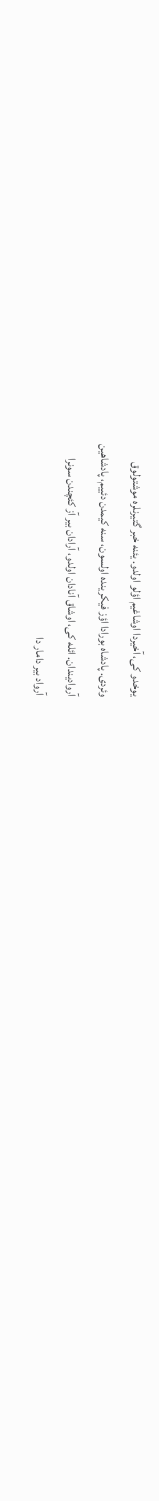یوخدو کی، آخیردا اوشاغیم اؤلو اولدو. یئنه خبر گتیرنلره موشتولوق
وئردی. پادشاه بورادا اؤز فیکرینده اولسون، سنه کیمدن دئییم، پادشاهین
آروادیندان. ائله کی، اوشاق آنادان اولدو، آرادان بیر آز کئچندن سونرا
آرواد بیر دامار دا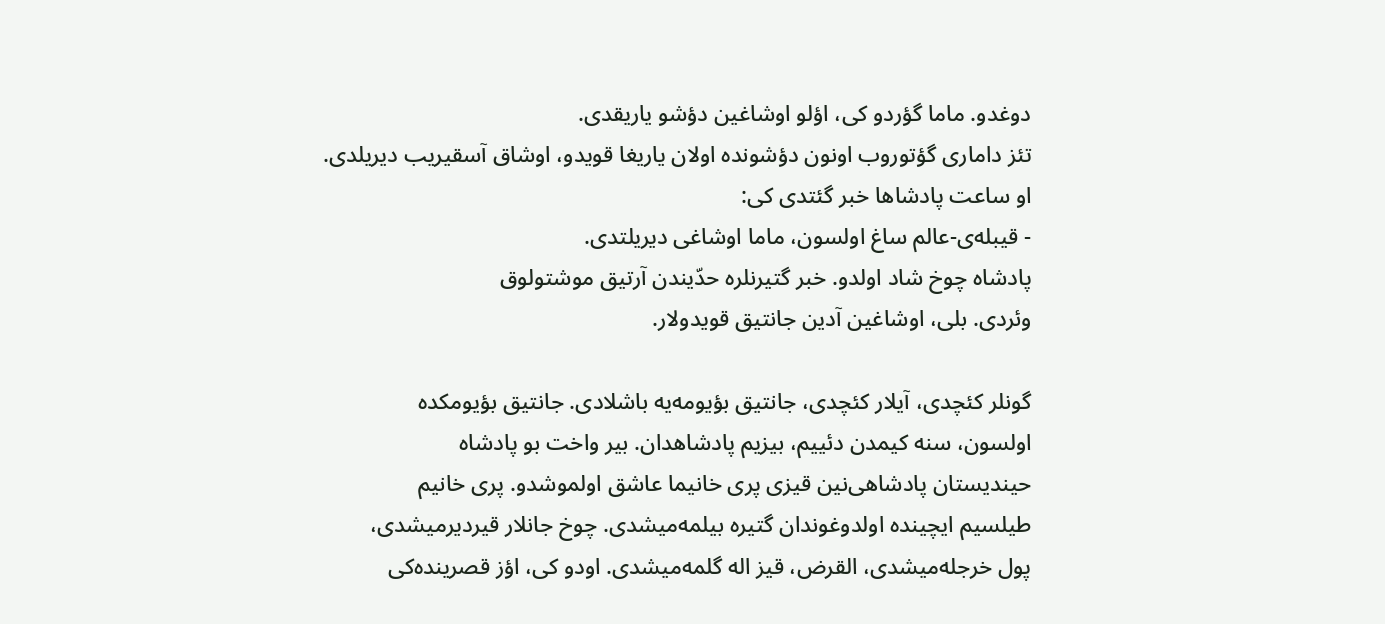دوغدو. ماما گؤردو کی، اؤلو اوشاغین دؤشو یاریقدی.
تئز داماری گؤتوروب اونون دؤشونده اولان یاریغا قویدو، اوشاق آسقیریب دیریلدی.
او ساعت پادشاها خبر گئتدی کی:
- قیبله‌ی-عالم ساغ اولسون، ماما اوشاغی دیریلتدی.
پادشاه چوخ شاد اولدو. خبر گتیرنلره حدّیندن آرتیق موشتولوق
وئردی. بلی، اوشاغین آدین جانتیق قویدولار.

گونلر کئچدی، آیلار کئچدی، جانتیق بؤیومه‌یه باشلادی. جانتیق بؤیومکده
اولسون، سنه کیمدن دئییم، بیزیم پادشاهدان. بیر واخت بو پادشاه
حیندیستان پادشاهی‌نین قیزی پری خانیما عاشق اولموشدو. پری خانیم
طیلسیم ایچینده اولدوغوندان گتیره بیلمه‌میشدی. چوخ جانلار قیردیرمیشدی،
پول خرجله‌میشدی، القرض، قیز اله گلمه‌میشدی. اودو کی، اؤز قصرینده‌کی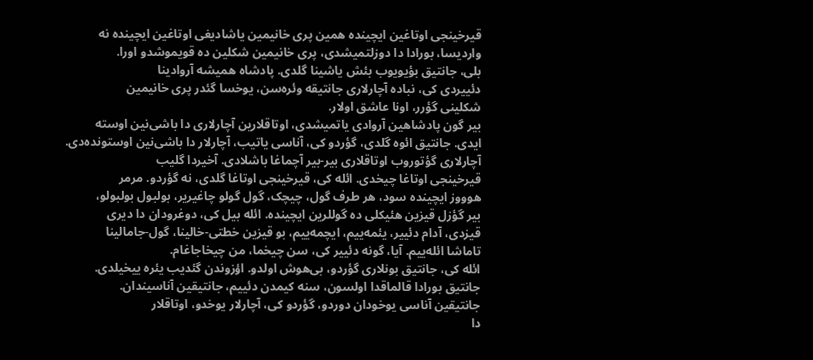قیرخینجی اوتاغین ایچینده همین پری خانیمین یاشادیغی اوتاغین ایچینده نه
واردیسا، بورادا دا دوزلتمیشدی، پری خانیمین شکلین ده قویموشدو اورا.
بلی، جانتیق بؤیویوب بئش یاشینا گلدی. پادشاه همیشه آروادینا
دئییردی کی، نباده آچارلاری جانتیقه وئره‌سن، یوخسا گئدر پری خانیمین
شکلینی گؤرر، اونا عاشق اولار.
بیر گون پادشاهین آروادی یاتمیشدی، اوتاقلارین آچارلاری دا باشی‌نین اوسته
ایدی. جانتیق ائوه گلدی، گؤردو کی، آناسی یاتیب، آچارلار دا باشی‌نین اوستونده‌دی.
آچارلاری گؤتوروب اوتاقلاری بیر-بیر آچماغا باشلادی. آخیردا گلیب
قیرخینجی اوتاغا چیخدی. ائله کی، قیرخینجی اوتاغا گلدی، نه گؤردو. مرمر
هوووز ایچینده سود، هر طرف گول، چیچک، گول گولو چاغیریر، بولبول بولبولو،
بیر گؤزل قیزین هئیکلی ده گوللرین ایچینده. ائله بیل کی، دوغرودان دا دیری
قیزدی، آدام دئییر، یئمه‌ییم، ایچمه‌ییم، بو قیزین خطتی-خالینا، گول-جامالینا
تاماشا ائله‌ییم. آیا، گونه دئییر کی، سن چیخما، من چیخاجاغام.
ائله کی، جانتیق بونلاری گؤردو، بی‌هوش اولدو. اؤزوندن گئدیب یئره ییخیلدی.
جانتیق بورادا قالماقدا اولسون، سنه کیمدن دئییم، جانتیقین آناسیندان.
جانتیقین آناسی یوخودان دوردو، گؤردو کی، آچارلار یوخدو، اوتاقلار
دا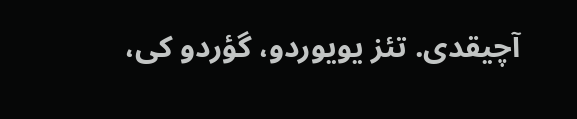آچیقدی. تئز یویوردو، گؤردو کی،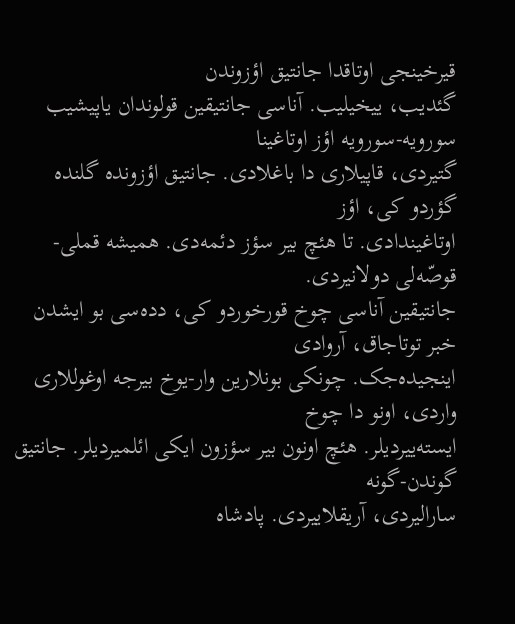قیرخینجی اوتاقدا جانتیق اؤزوندن
گئدیب، ییخیلیب. آناسی جانتیقین قولوندان یاپیشیب سورویه-سورویه اؤز اوتاغینا
گتیردی، قاپیلاری دا باغلادی. جانتیق اؤزونده گلنده گؤردو کی، اؤز
اوتاغیندادی. تا هئچ بیر سؤز دئمه‌دی. همیشه قملی-قوصّه‌‌لی دولانیردی.
جانتیقین آناسی چوخ قورخوردو کی، دده‌‌سی بو ایشدن خبر توتاجاق، آروادی
اینجیده‌جک. چونکی بونلارین وار-یوخ بیرجه اوغوللاری واردی، اونو دا چوخ
ایسته‌ییردیلر. هئچ اونون بیر سؤزون ایکی ائلمیردیلر. جانتیق گوندن-گونه
سارالیردی، آریقلاییردی. پادشاه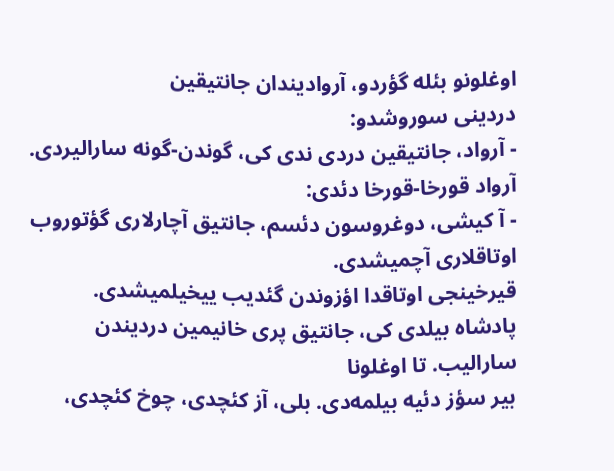اوغلونو بئله گؤردو، آروادیندان جانتیقین
دردینی سوروشدو:
- آرواد، جانتیقین دردی ندی کی، گوندن-گونه سارالیردی.
آرواد قورخا-قورخا دئدی:
- آ کیشی، دوغروسون دئسم، جانتیق آچارلاری گؤتوروب اوتاقلاری آچمیشدی.
قیرخینجی اوتاقدا اؤزوندن گئدیب ییخیلمیشدی.
پادشاه بیلدی کی، جانتیق پری خانیمین دردیندن سارالیب. تا اوغلونا
بیر سؤز دئیه بیلمه‌دی. بلی، آز کئچدی، چوخ کئچدی،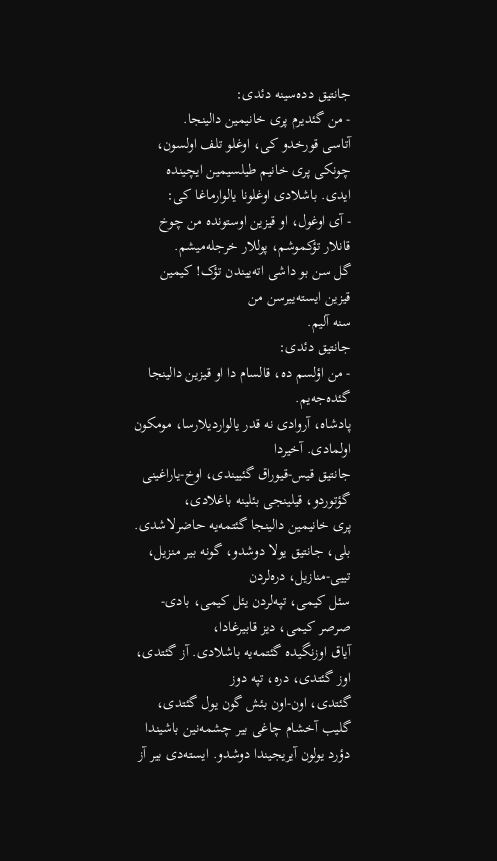جانتیق دده‌‌سینه دئدی:
- من گئدیرم پری خانیمین دالینجا.
آتاسی قورخدو کی، اوغلو تلف اولسون، چونکی پری خانیم طیلسیمین ایچینده
ایدی. باشلادی اوغلونا یالوارماغا کی:
- آی اوغول، او قیزین اوستونده من چوخ قانلار تؤکموشم، پوللار خرجله‌میشم.
گل سن بو داشی اته‌ییندن تؤک! کیمین قیزین ایسته‌ییرسن من
سنه آلیم.
جانتیق دئدی:
- من اؤلسم ده، قالسام دا او قیزین دالینجا گئده‌جه‌یم.
پادشاه، آروادی نه قدر یالواردیلارسا، مومکون اولمادی. آخیردا
جانتیق قیس-قیوراق گئییندی، اوخ-یاراغینی گؤتوردو، قیلینجی بئلینه باغلادی،
پری خانیمین دالینجا گئتمه‌یه حاضرلاشدی.
بلی، جانتیق یولا دوشدو، گونه بیر منزیل، تییی-منازیل، دره‌لردن
سئل کیمی، تپه‌لردن یئل کیمی، بادی-صرصر کیمی، دیز قابیرغادا،
آیاق اوزنگیده گئتمه‌یه باشلادی. آز گئتدی، اوز گئتدی، دره، تپه دوز
گئتدی، اون-اون بئش گون یول گئتدی، گلیب آخشام چاغی بیر چشمه‌نین باشیندا
دؤرد یولون آیریجیندا دوشدو. ایسته‌دی بیر آز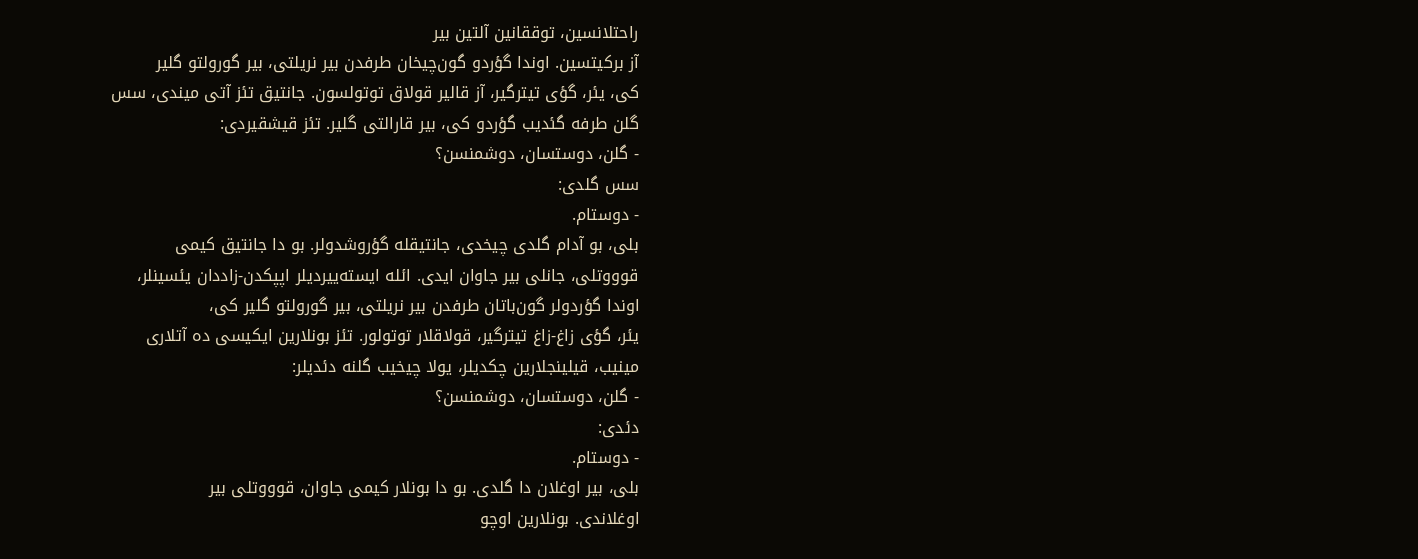راحتلانسین، توققانین آلتین بیر
آز برکیتسین. اوندا گؤردو گون‌چیخان طرفدن بیر نریلتی، بیر گورولتو گلیر
کی، یئر، گؤی تیترگیر، آز قالیر قولاق توتولسون. جانتیق تئز آتی میندی، سس
گلن طرفه گئدیب گؤردو کی، بیر قارالتی گلیر. تئز قیشقیردی:
- گلن، دوستسان، دوشمنسن؟
سس گلدی:
- دوستام.
بلی، بو آدام گلدی چیخدی، جانتیقله گؤروشدولر. بو دا جانتیق کیمی
قوووتلی، جانلی بیر جاوان ایدی. ائله ایسته‌ییردیلر اپپکدن-زاددان یئسینلر،
اوندا گؤردولر گون‌باتان طرفدن بیر نریلتی، بیر گورولتو گلیر کی،
یئر، گؤی زاغ-زاغ تیترگیر، قولاقلار توتولور. تئز بونلارین ایکیسی ده آتلاری
مینیب، قیلینجلارین چکدیلر، یولا چیخیب گلنه دئدیلر:
- گلن، دوستسان، دوشمنسن؟
دئدی:
- دوستام.
بلی، بیر اوغلان دا گلدی. بو دا بونلار کیمی جاوان، قوووتلی بیر
اوغلاندی. بونلارین اوچو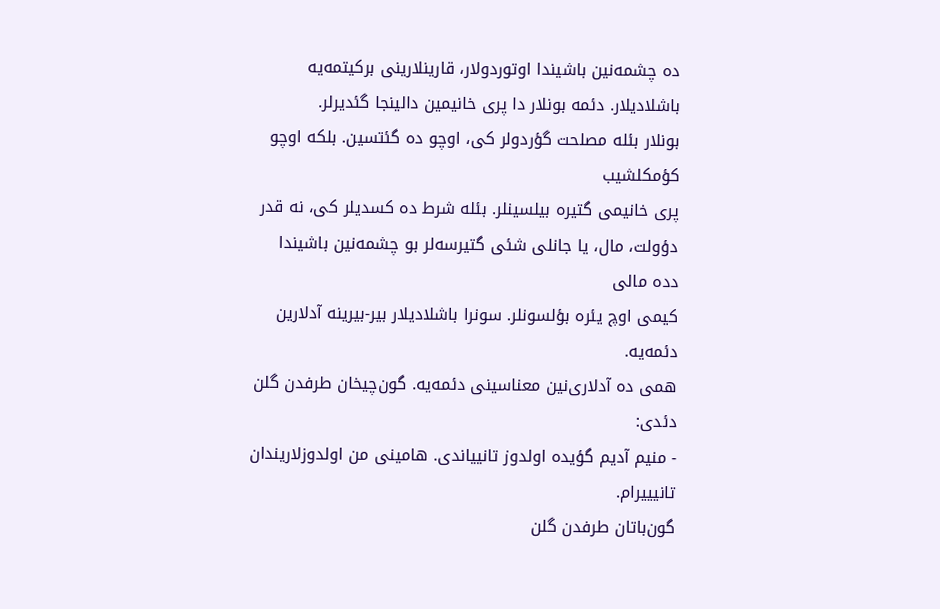ده چشمه‌نین باشیندا اوتوردولار، قارینلارینی برکیتمه‌یه
باشلادیلار. دئمه بونلار دا پری خانیمین دالینجا گئدیرلر.
بونلار بئله مصلحت گؤردولر کی، اوچو ده گئتسین. بلکه اوچو کؤمکلشیب
پری خانیمی گتیره بیلسینلر. بئله شرط ده کسدیلر کی، نه قدر
دؤولت، مال، یا جانلی شئی گتیرسه‌لر بو چشمه‌نین باشیندا دده‌‌ مالی
کیمی اوچ یئره بؤلسونلر. سونرا باشلادیلار بیر-بیرینه آدلارین دئمه‌یه.
همی ده آدلاری‌نین معناسینی دئمه‌یه. گون‌چیخان طرفدن گلن دئدی:
- منیم آدیم گؤیده اولدوز تانییاندی. هامینی من اولدوزلاریندان
تانیییرام.
گون‌باتان طرفدن گلن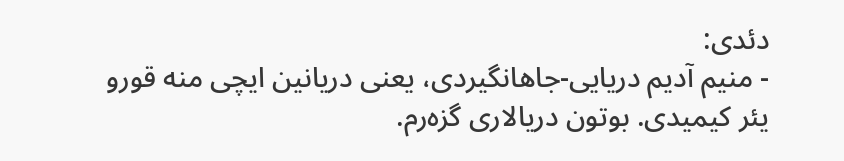دئدی:
- منیم آدیم دریایی-جاهانگیردی، یعنی دریانین ایچی منه قورو
یئر کیمیدی. بوتون دریالاری گزه‌رم.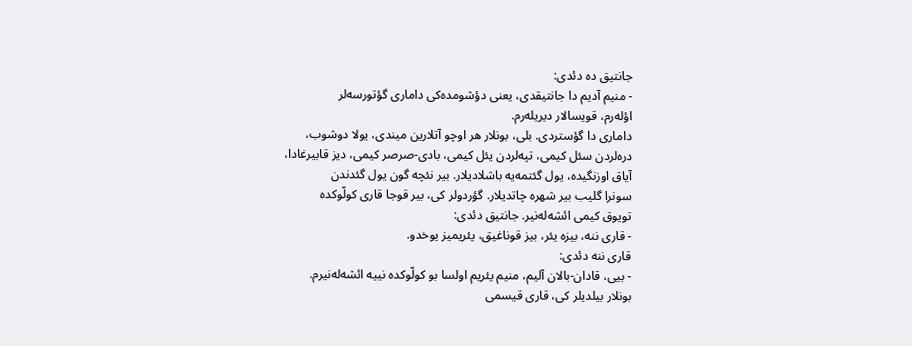جانتیق ده دئدی:
- منیم آدیم دا جانتیقدی، یعنی دؤشومده‌کی داماری گؤتورسه‌لر
اؤله‌رم، قویسالار دیریله‌رم.
داماری دا گؤستردی. بلی، بونلار هر اوچو آتلارین میندی، یولا دوشوب،
دره‌لردن سئل کیمی، تپه‌لردن یئل کیمی، بادی-صرصر کیمی، دیز قابیرغادا،
آیاق اوزنگیده، یول گئتمه‌یه باشلادیلار. بیر نئچه گون یول گئدندن
سونرا گلیب بیر شهره چاتدیلار. گؤردولر کی، بیر قوجا قاری کولّوکده
تویوق کیمی ائشه‌له‌نیر. جانتیق دئدی:
- قاری ننه، بیزه یئر، بیز قوناغیق، یئریمیز یوخدو.
قاری ننه دئدی:
- بیی، قادان-بالان آلیم، منیم یئریم اولسا بو کولّوکده نییه ائشه‌له‌نیرم.
بونلار بیلدیلر کی، قاری قیسمی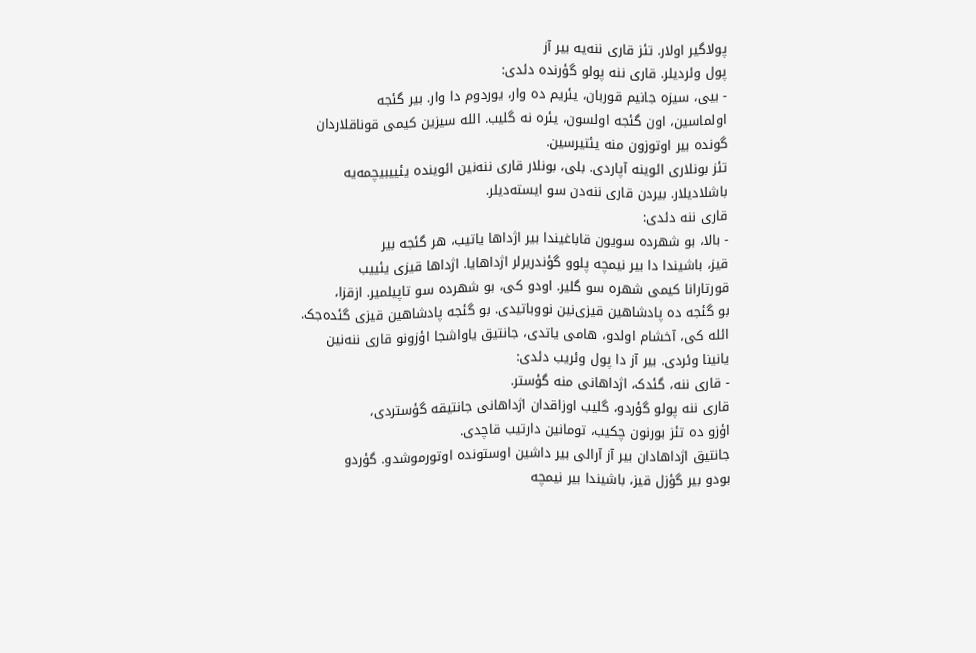پولاگیر اولار. تئز قاری ننه‌یه بیر آز
پول وئردیلر. قاری ننه پولو گؤرنده دئدی:
- بیی، سیزه جانیم قوربان، یئریم ده وار، یوردوم دا وار. بیر گئجه
اولماسین، اون گئجه اولسون، یئره نه گلیب. الله سیزین کیمی قوناقلاردان
گونده بیر اوتوزون منه یئتیرسین.
تئز بونلاری ائوینه آپاردی. بلی، بونلار قاری ننه‌نین ائوینده یئییبیچمه‌یه
باشلادیلار. بیردن قاری ننه‌دن سو ایسته‌دیلر.
قاری ننه دئدی:
- بالا، بو شهرده سویون قاباغیندا بیر اژداها یاتیب، هر گئجه بیر
قیز، باشیندا دا بیر نیمچه پلوو گؤندریرلر اژداهایا. اژداها قیزی یئییب
قورتارانا کیمی شهره سو گلیر. اودو کی، بو شهرده سو تاپیلمیر. ازقزا،
بو گئجه ده پادشاهین قیزی‌نین نووباتیدی. بو گئجه پادشاهین قیزی گئده‌جک.
ائله کی، آخشام اولدو، هامی یاتدی، جانتیق یاواشجا اؤزونو قاری ننه‌نین
یانینا وئردی. بیر آز دا پول وئریب دئدی:
- قاری ننه، گئدک، اژداهانی منه گؤستر.
قاری ننه پولو گؤردو، گلیب اوزاقدان اژداهانی جانتیقه گؤستردی،
اؤزو ده تئز بورنون چکیب، تومانین دارتیب قاچدی.
جانتیق اژداهادان بیر آز آرالی بیر داشین اوستونده اوتورموشدو. گؤردو
بودو بیر گؤزل قیز، باشیندا بیر نیمچه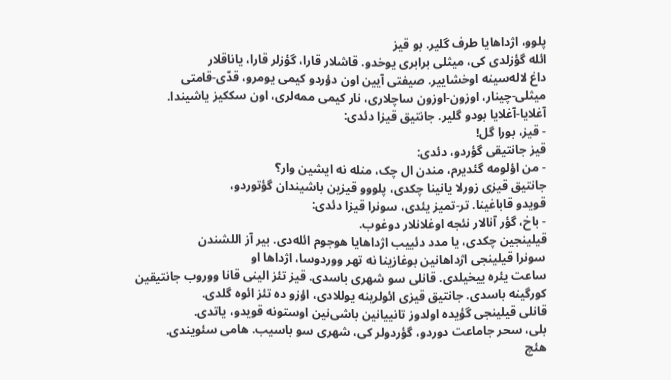پلوو، اژداهایا طرف گلیر. بو قیز
ائله گؤزلدی کی، میثلی برابری یوخدو. قاشلار قارا، گؤزلر قارا، یاناقلار
داغ لاله‌سینه اوخشاییر. صیفتی آیین اون دؤردو کیمی یومرو، قدّی-قامتی
میثلی-چینار، اوزون-اوزون ساچلاری، نار کیمی ممه‌لری، اون سککیز یاشیندا.
آغلایا-آغلایا بودو گلیر. جانتیق قیزا دئدی:
- قیز، بورا گل!
قیز جانتیقی گؤردو، دئدی:
- من اؤلومه گئدیرم، مندن ال چک، منله نه ایشین وار؟
جانتیق قیزی زورلا یانینا چکدی، پلووو قیزین باشیندان گؤتوردو،
قویدو قاباغینا. تر-تمیز یئدی، سونرا قیزا دئدی:
- باخ، گؤر آنالار نئجه اوغلانلار دوغوب.
قیلینجین چکدی، یا مدد دئییب اژداهایا هوجوم ائله‌دی. بیر آز اللشندن
سونرا قیلینجی اژداهانین بوغازینا نه تهر ووردوسا، اژداها او
ساعت یئره ییخیلدی. قانلی سو شهری باسدی. قیز تئز الینی قانا ووروب جانتیقین
کورگینه باسدی. جانتیق قیزی ائولرینه یوللادی، اؤزو ده تئز ائوه گلدی.
قانلی قیلینجی گؤیده اولدوز تانییانین باشی‌نین اوستونه قویدو، یاتدی.
بلی، سحر جاماعت دوردو، گؤردولر کی، شهری سو باسیب. هامی سئویندی.
هئچ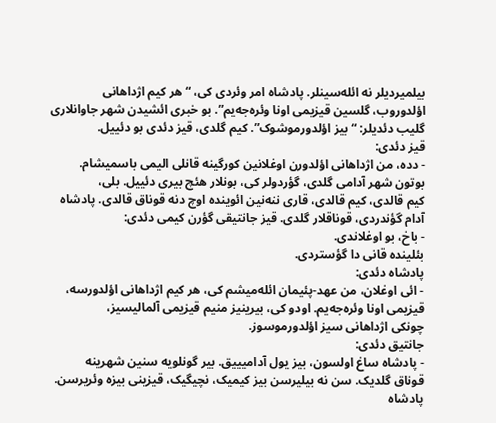بیلمیردیلر نه ائله‌سینلر. پادشاه امر وئردی کی، “هر کیم اژداهانی
اؤلدوروب، گلسین قیزیمی اونا وئره‌جه‌یم”. بو خبری ائشیدن شهر جاوانلاری
گلیب دئدیلر: “بیز اؤلدورموشوک”. کیم گلدی، قیز دئدی بو دئییل.
قیز دئدی:
- دده‌‌، من اژداهانی اؤلدورن اوغلانین کورگینه قانلی الیمی باسمیشام.
بوتون شهر آدامی گلدی، گؤردولر کی، بونلار هئچ بیری دئییل. بلی،
کیم قالدی، کیم قالدی، قاری ننه‌نین ائوینده اوچ دنه قوناق قالدی. پادشاه
آدام گؤندردی، قوناقلار گلدی. قیز جانتیقی گؤرن کیمی دئدی:
- باخ، بو اوغلاندی.
بئلینده قانی دا گؤستردی.
پادشاه دئدی:
- ائی اوغلان، من عهد-پئیمان ائله‌میشم کی، هر کیم اژداهانی اؤلدورسه،
قیزیمی اونا وئره‌جه‌یم. اودو کی، بیرینیز منیم قیزیمی آلمالیسیز،
چونکی اژداهانی سیز اؤلدورموسوز.
جانتیق دئدی:
- پادشاه ساغ اولسون، بیز یول آدامیییق. بیر گونلویه سنین شهرینه
قوناق گلدیک. سن نه بیلیرسن بیز کیمیک، نچیگیک، قیزینی بیزه وئریرسن.
پادشاه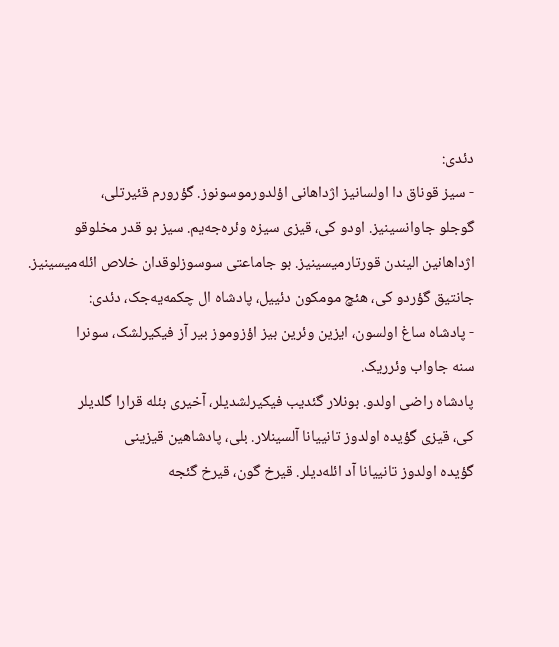دئدی:
- سیز قوناق دا اولسانیز اژداهانی اؤلدورموسونوز. گؤرورم قئیرتلی،
گوجلو جاوانسینیز. اودو کی، قیزی سیزه وئره‌جه‌یم. سیز بو قدر مخلوقو
اژداهانین الیندن قورتارمیسینیز. بو جاماعتی سوسوزلوقدان خلاص ائله‌میسینیز.
جانتیق گؤردو کی، هئچ مومکون دئییل، پادشاه ال چکمه‌یه‌جک، دئدی:
- پادشاه ساغ اولسون، ایزین وئرین بیز اؤزوموز بیر آز فیکیرلشک، سونرا
سنه جاواب وئرریک.
پادشاه راضی اولدو. بونلار گئدیب فیکیرلشدیلر، آخیری بئله قرارا گلدیلر
کی، قیزی گؤیده اولدوز تانییانا آلسینلار. بلی، پادشاهین قیزینی
گؤیده اولدوز تانییانا آد ائله‌دیلر. قیرخ گون، قیرخ گئجه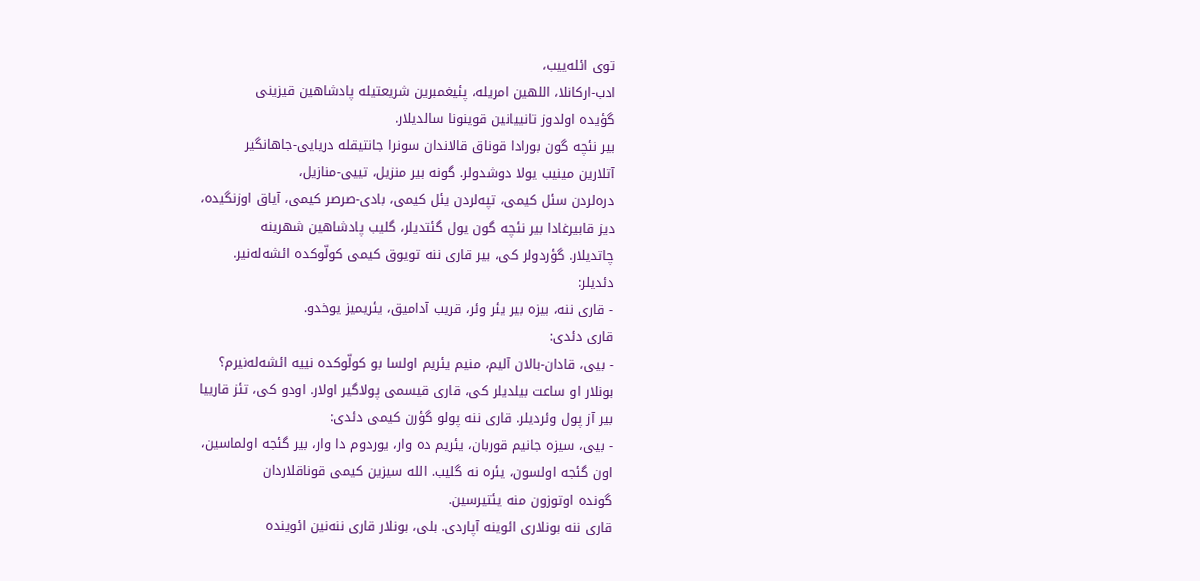توی ائله‌ییب،
ادب-ارکانلا، اللهین امریله، پئیغمبرین شریعتیله پادشاهین قیزینی
گؤیده اولدوز تانییانین قوینونا سالدیلار.
بیر نئچه گون بورادا قوناق قالاندان سونرا جانتیقله دریایی-جاهانگیر
آتلارین مینیب یولا دوشدولر. گونه بیر منزیل، تییی-منازیل،
دره‌لردن سئل کیمی، تپه‌لردن یئل کیمی، بادی-صرصر کیمی، آیاق اوزنگیده،
دیز قابیرغادا بیر نئچه گون یول گئتدیلر، گلیب پادشاهین شهرینه
چاتدیلار. گؤردولر کی، بیر قاری ننه تویوق کیمی کولّوکده ائشه‌له‌نیر.
دئدیلر:
- قاری ننه، بیزه بیر یئر وئر، قریب آدامیق، یئریمیز یوخدو.
قاری دئدی:
- بیی، قادان-بالان آلیم، منیم یئریم اولسا بو کولّوکده نییه ائشه‌له‌نیرم؟
بونلار او ساعت بیلدیلر کی، قاری قیسمی پولاگیر اولار. اودو کی، تئز قارییا
بیر آز پول وئردیلر. قاری ننه پولو گؤرن کیمی دئدی:
- بیی، سیزه جانیم قوربان، یئریم ده وار، یوردوم دا وار، بیر گئجه اولماسین،
اون گئجه اولسون، یئره نه گلیب. الله سیزین کیمی قوناقلاردان
گونده اوتوزون منه یئتیرسین.
قاری ننه بونلاری ائوینه آپاردی. بلی، بونلار قاری ننه‌نین ائوینده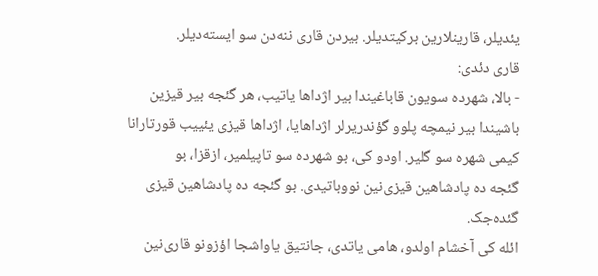یئدیلر، قارینلارین برکیتدیلر. بیردن قاری ننه‌دن سو ایسته‌دیلر.
قاری دئدی:
- بالا، شهرده سویون قاباغیندا بیر اژداها یاتیب، هر گئجه بیر قیزین
باشیندا بیر نیمچه پلوو گؤندریرلر اژداهایا، اژداها قیزی یئییب قورتارانا
کیمی شهره سو گلیر. اودو کی، بو شهرده سو تاپیلمیر، ازقزا، بو
گئجه ده پادشاهین قیزی‌نین نووباتیدی. بو گئجه ده پادشاهین قیزی گئده‌جک.
ائله کی آخشام اولدو، هامی یاتدی، جانتیق یاواشجا اؤزونو قاری‌نین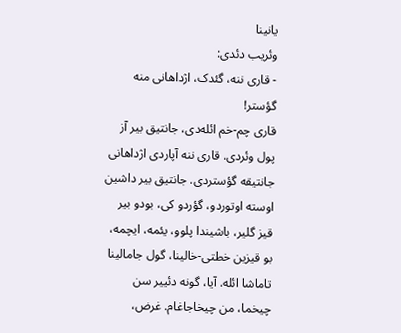یانینا
وئریب دئدی:
- قاری ننه، گئدک، اژداهانی منه گؤستر!
قاری چم-خم ائله‌دی، جانتیق بیر آز پول وئردی. قاری ننه آپاردی اژداهانی
جانتیقه گؤستردی. جانتیق بیر داشین اوسته اوتوردو، گؤردو کی، بودو بیر
قیز گلیر، باشیندا پلوو، یئمه، ایچمه، بو قیزین خطتی-خالینا، گول جامالینا
تاماشا ائله. آیا، گونه دئییر سن چیخما، من چیخاجاغام. غرض،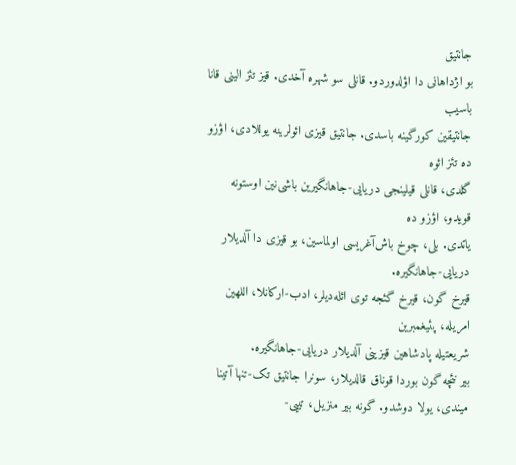جانتیق
بو اژداهانی دا اؤلدوردو. قانلی سو شهره آخدی. قیز تئز الینی قانا باسیب
جانتیقین کورگینه باسدی. جانتیق قیزی ائولرینه یوللادی، اؤزو ده تئز ائوه
گلدی، قانلی قیلینجی دریایی-جاهانگیرین باشی‌نین اوستونه قویدو، اؤزو ده
یاتدی. بلی، چوخ باش‌آغریسی اولماسین، بو قیزی دا آلدیلار دریایی-جاهانگیره.
قیرخ گون، قیرخ گئجه توی ائله‌دیلر، ادب-ارکانلا، اللهین امریله، پئیغمبرین
شریعتیله پادشاهین قیزینی آلدیلار دریایی-جاهانگیره.
بیر نئچه گون بوردا قوناق قالدیلار، سونرا جانتیق تک-تنها آتینا
میندی، یولا دوشدو. گونه بیر منزیل، تییی-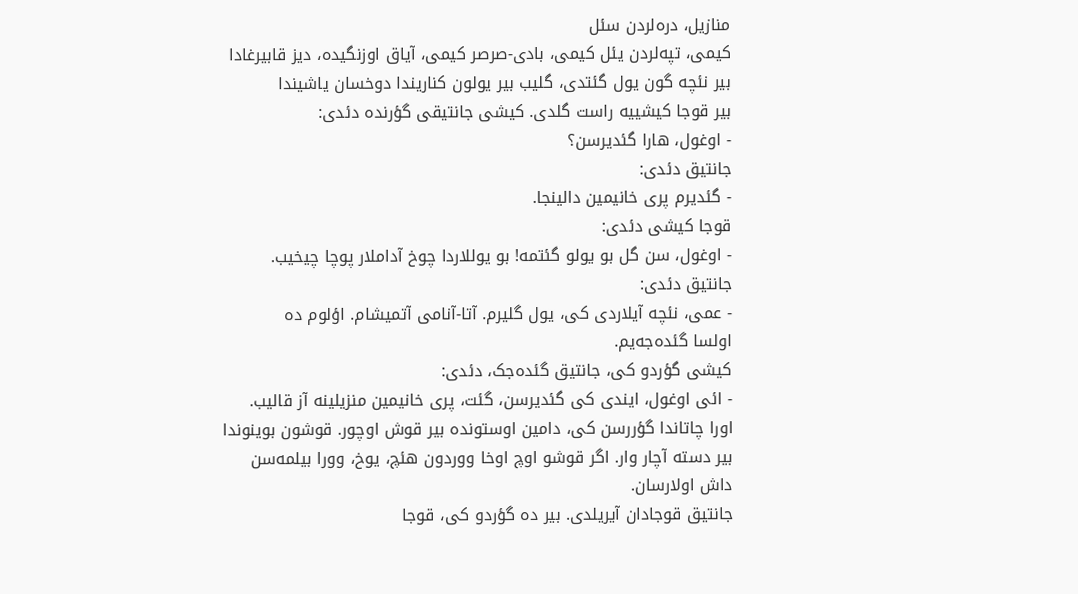منازیل، دره‌لردن سئل
کیمی، تپه‌لردن یئل کیمی، بادی-صرصر کیمی، آیاق اوزنگیده، دیز قابیرغادا
بیر نئچه گون یول گئتدی، گلیب بیر یولون کناریندا دوخسان یاشیندا
بیر قوجا کیشییه راست گلدی. کیشی جانتیقی گؤرنده دئدی:
- اوغول، هارا گئدیرسن؟
جانتیق دئدی:
- گئدیرم پری خانیمین دالینجا.
قوجا کیشی دئدی:
- اوغول، سن گل بو یولو گئتمه! بو یوللاردا چوخ آداملار پوچا چیخیب.
جانتیق دئدی:
- عمی، نئچه آیلاردی کی، یول گلیرم. آتا-آنامی آتمیشام. اؤلوم ده
اولسا گئده‌جه‌یم.
کیشی گؤردو کی، جانتیق گئده‌جک، دئدی:
- ائی اوغول، ایندی کی گئدیرسن، گئت، پری خانیمین منزیلینه آز قالیب.
اورا چاتاندا گؤررسن کی، دامین اوستونده بیر قوش اوچور. قوشون بوینوندا
بیر دسته آچار وار. اگر قوشو اوچ اوخا ووردون هئچ، یوخ، وورا بیلمه‌سن
داش اولارسان.
جانتیق قوجادان آیریلدی. بیر ده گؤردو کی، قوجا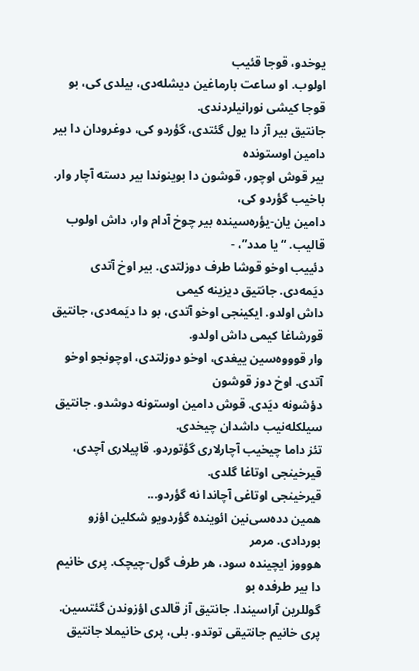یوخدو، قوجا قئیب
اولوب. او ساعت بارماغین دیشله‌دی، بیلدی کی، بو قوجا کیشی نورانیلردندی.
جانتیق بیر آز دا یول گئتدی، گؤردو کی، دوغرودان دا بیر دامین اوستونده
بیر قوش اوچور، قوشون دا بوینوندا بیر دسته آچار وار. باخیب گؤردو کی،
دامین یان-یؤره‌سینده بیر چوخ آدام وار، داش اولوب قالیب. “یا مدد”، -
دئییب اوخو قوشا طرف دوزلتدی. بیر اوخ آتدی دیَمه‌دی. جانتیق دیزینه کیمی
داش اولدو. ایکینجی اوخو آتدی، بو دا دیَمه‌دی، جانتیق قورشاغا کیمی داش اولدو.
وار قوووه‌سین ییغدی، اوخو دوزلتدی، اوچونجو اوخو آتدی. اوخ دوز قوشون
دؤشونه دیَدی. قوش دامین اوستونه دوشدو. جانتیق سیلکله‌نیب داشدان چیخدی.
تئز داما چیخیب آچارلاری گؤتوردو. قاپیلاری آچدی، قیرخینجی اوتاغا گلدی.
قیرخینجی اوتاغی آچاندا نه گؤردو...
همین دده‌‌سی‌نین ائوینده گؤردویو شکلین اؤزو بوردادی. مرمر
هوووز ایچینده سود، هر طرف گول-چیچک. پری خانیم دا بیر طرفده بو
گوللرین آراسیندا. جانتیق آز قالدی اؤزوندن گئتسین.
پری خانیم جانتیقی توتدو. بلی، پری خانیملا جانتیق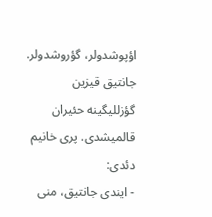اؤپوشدولر، گؤروشدولر.
جانتیق قیزین گؤزللیگینه حئیران قالمیشدی. پری خانیم دئدی:
- ایندی جانتیق، منی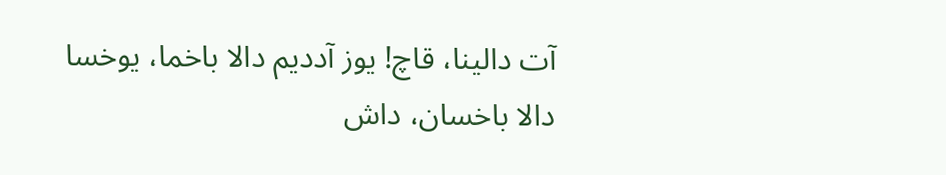آت دالینا، قاچ! یوز آددیم دالا باخما، یوخسا
دالا باخسان، داش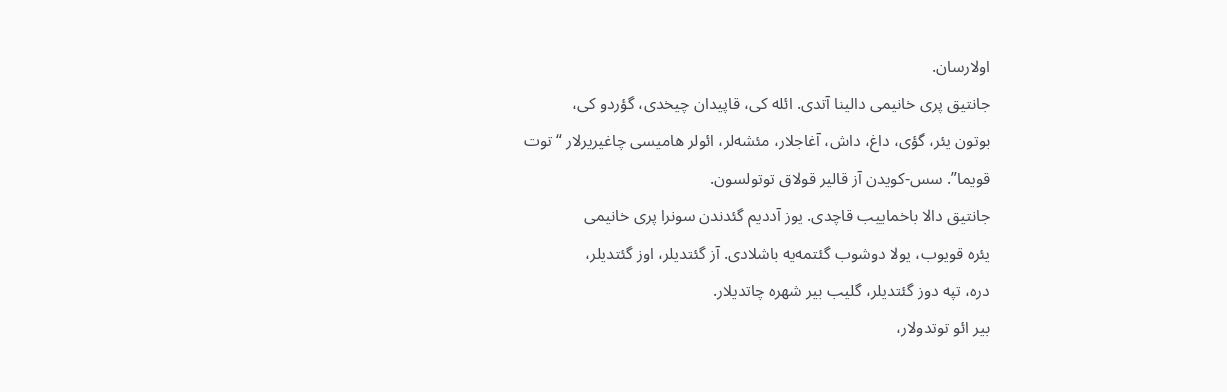اولارسان.
جانتیق پری خانیمی دالینا آتدی. ائله کی، قاپیدان چیخدی، گؤردو کی،
بوتون یئر، گؤی، داغ، داش، آغاجلار، مئشه‌لر، ائولر هامیسی چاغیریرلار “توت
قویما”. سس-کویدن آز قالیر قولاق توتولسون.
جانتیق دالا باخماییب قاچدی. یوز آددیم گئدندن سونرا پری خانیمی
یئره قویوب، یولا دوشوب گئتمه‌یه باشلادی. آز گئتدیلر، اوز گئتدیلر،
دره، تپه دوز گئتدیلر، گلیب بیر شهره چاتدیلار.
بیر ائو توتدولار،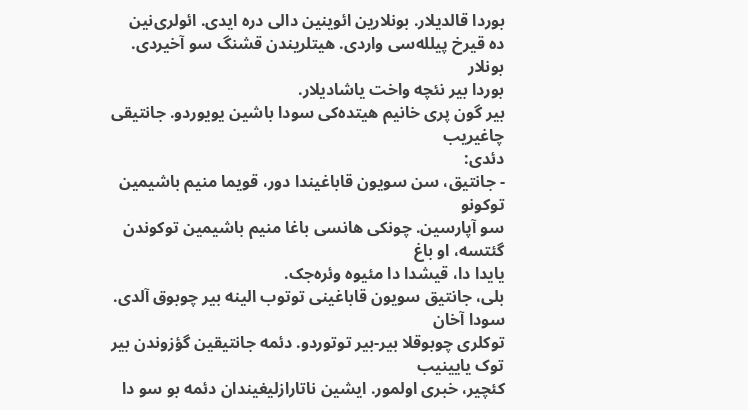بوردا قالدیلار. بونلارین ائوینین دالی دره ایدی. ائولری‌نین
ده قیرخ پیلله‌سی واردی. هیتلریندن قشنگ سو آخیردی. بونلار
بوردا بیر نئچه واخت یاشادیلار.
بیر گون پری خانیم هیتده‌کی سودا باشین یویوردو. جانتیقی چاغیریب
دئدی:
- جانتیق، سن سویون قاباغیندا دور، قویما منیم باشیمین توکونو
سو آپارسین. چونکی هانسی باغا منیم باشیمین توکوندن گئتسه، او باغ
یایدا دا، قیشدا دا مئیوه‌‌ وئره‌جک.
بلی، جانتیق سویون قاباغینی توتوب الینه بیر چوبوق آلدی. سودا آخان
توکلری چوبوقلا بیر-بیر توتوردو. دئمه جانتیقین گؤزوندن بیر توک یایینیب
کئچیر، خبری اولمور. ایشین ناتارازلیغیندان دئمه بو سو دا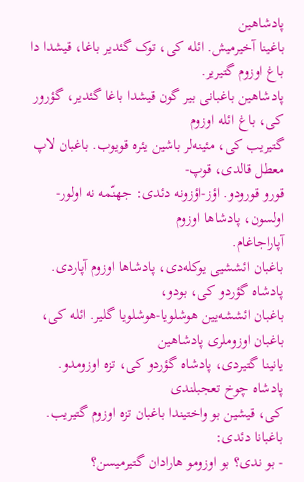پادشاهین
باغینا آخیرمیش. ائله کی، توک گئدیر باغا، قیشدا دا باغ اوزوم گتیریر.
پادشاهین باغبانی بیر گون قیشدا باغا گئدیر، گؤرور کی، باغ ائله اوزوم
گتیریب کی، مئینه‌لر باشین یئره قویوب. باغبان لاپ معطل قالدی، قوپ-
قورو قورودو. اؤز-اؤزونه دئدی: جهنّمه نه اولور-اولسون، پادشاها اوزوم
آپاراجاغام.
باغبان ائششیی یوکله‌دی، پادشاها اوزوم آپاردی. پادشاه گؤردو کی، بودو،
باغبان ائششه‌یین هوشلویا-هوشلویا گلیر. ائله کی، باغبان اوزوملری پادشاهین
یانینا گتیردی، پادشاه گؤردو کی، تزه اوزومدو. پادشاه چوخ تعجبلندی
کی، قیشین بو واختیندا باغبان تزه اوزوم گتیریب. باغبانا دئدی:
- بو ندی؟ بو اوزومو هارادان گتیرمیسن؟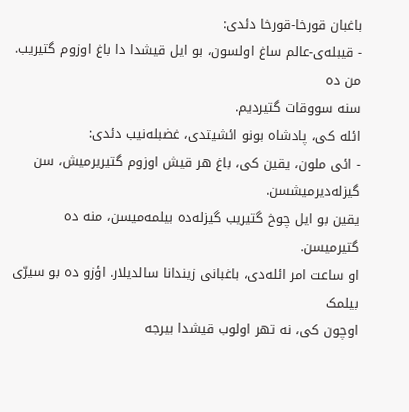باغبان قورخا-قورخا دئدی:
- قیبله‌ی-عالم ساغ اولسون، بو ایل قیشدا دا باغ اوزوم گتیریب. من ده
سنه سووقات گتیردیم.
ائله کی، پادشاه بونو ائشیتدی، غضبله‌نیب دئدی:
- ائی ملون، یقین کی، باغ هر قیش اوزوم گتیریرمیش، سن گیزله‌دیرمیشسن.
یقین بو ایل چوخ گتیریب گیزله‌ده بیلمه‌میسن، منه ده گتیرمیسن.
او ساعت امر ائله‌دی، باغبانی زیندانا سالدیلار. اؤزو ده بو سیرّی بیلمک
اوچون کی، نه تهر اولوب قیشدا بیرجه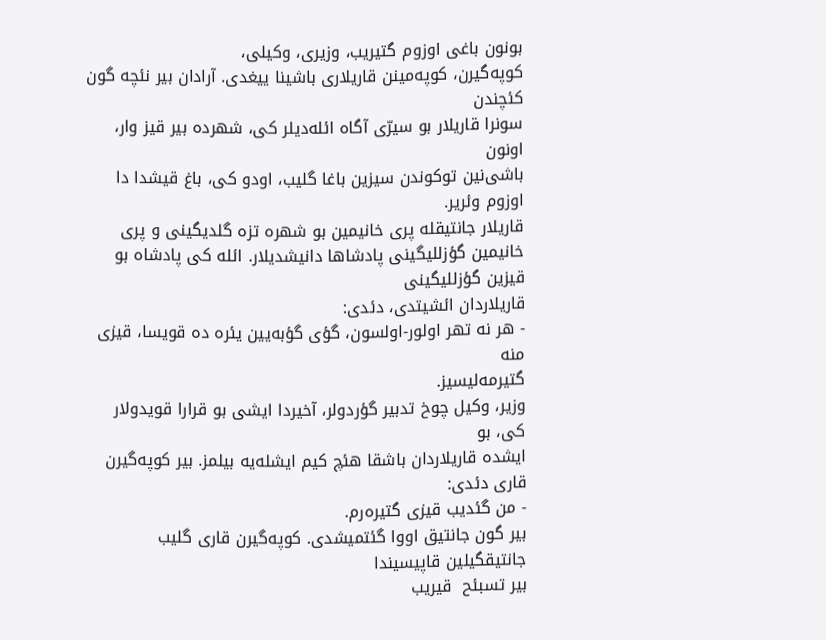بونون باغی اوزوم گتیریب، وزیری، وکیلی،
کوپه‌گیرن، کوپه‌مینن قاریلاری باشینا ییغدی. آرادان بیر نئچه گون کئچندن
سونرا قاریلار بو سیرّی آگاه ائله‌دیلر کی، شهرده بیر قیز وار، اونون
باشی‌نین توکوندن سیزین باغا گلیب، اودو کی، باغ قیشدا دا اوزوم وئریر.
قاریلار جانتیقله پری خانیمین بو شهره تزه گلدیگینی و پری
خانیمین گؤزللیگینی پادشاها دانیشدیلار. ائله کی پادشاه بو قیزین گؤزللیگینی
قاریلاردان ائشیتدی، دئدی:
- هر نه تهر اولور-اولسون، گؤی گؤبه‌یین یئره ده قویسا، قیزی منه
گتیرمه‌لیسیز.
وزیر، وکیل چوخ تدبیر گؤردولر، آخیردا ایشی بو قرارا قویدولار کی، بو
ایشده قاریلاردان باشقا هئچ کیم ایشله‌یه بیلمز. بیر کوپه‌گیرن قاری دئدی:
- من گئدیب قیزی گتیره‌رم.
بیر گون جانتیق اووا گئتمیشدی. کوپه‌گیرن قاری گلیب جانتیقگیلین قاپیسیندا
بیر تسبئح  قیریب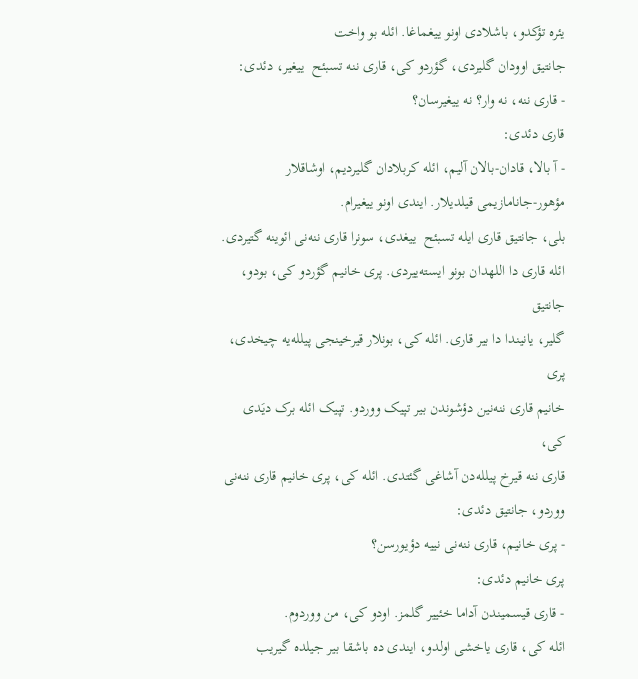یئره تؤکدو، باشلادی اونو ییغماغا. ائله بو واخت
جانتیق اوودان گلیردی، گؤردو کی، قاری ننه تسبئح  ییغیر، دئدی:
- قاری ننه، نه وار؟ نه ییغیرسان؟
قاری دئدی:
- آ بالا، قادان-بالان آلیم، ائله کربلادان گلیردیم، اوشاقلار
مؤهور-جانامازیمی قیلدیلار. ایندی اونو ییغیرام.
بلی، جانتیق قاری ایله تسبئح  ییغدی، سونرا قاری ننه‌نی ائوینه گتیردی.
ائله قاری دا اللهدان بونو ایسته‌ییردی. پری خانیم گؤردو کی، بودو، جانتیق
گلیر، یانیندا دا بیر قاری. ائله کی، بونلار قیرخینجی پیلله‌یه چیخدی، پری
خانیم قاری ننه‌نین دؤشوندن بیر تپیک ووردو. تپیک ائله برک دیَدی کی،
قاری ننه قیرخ پیلله‌دن آشاغی گئتدی. ائله کی، پری خانیم قاری ننه‌نی
ووردو، جانتیق دئدی:
- پری خانیم، قاری ننه‌نی نییه دؤیورسن؟
پری خانیم دئدی:
- قاری قیسمیندن آداما خئییر گلمز. اودو کی، من ووردوم.
ائله کی، قاری یاخشی اولدو، ایندی ده باشقا بیر جیلده گیریب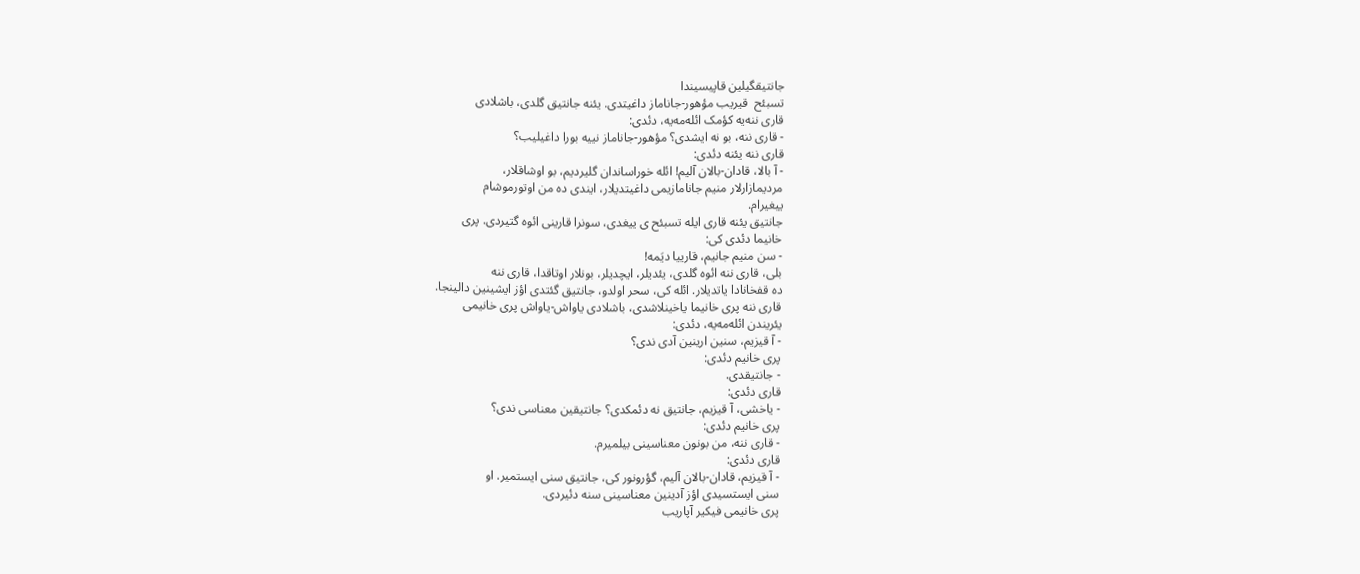جانتیقگیلین قاپیسیندا
تسبئح  قیریب مؤهور-جاناماز داغیتدی. یئنه جانتیق گلدی، باشلادی
قاری ننه‌یه کؤمک ائله‌مه‌یه، دئدی:
- قاری ننه، بو نه ایشدی؟ مؤهور-جاناماز نییه بورا داغیلیب؟
قاری ننه یئنه دئدی:
- آ بالا، قادان-بالان آلیم! ائله خوراساندان گلیردیم، بو اوشاقلار،
مردیمازارلار منیم جانامازیمی داغیتدیلار، ایندی ده من اوتورموشام
ییغیرام.
جانتیق یئنه قاری ایله تسبئح ی ییغدی، سونرا قارینی ائوه گتیردی. پری
خانیما دئدی کی:
- سن منیم جانیم، قارییا دیَمه!
بلی، قاری ننه ائوه گلدی، یئدیلر، ایچدیلر، بونلار اوتاقدا، قاری ننه
ده قفخانادا یاتدیلار. ائله کی، سحر اولدو، جانتیق گئتدی اؤز ایشینین دالینجا.
قاری ننه پری خانیما یاخینلاشدی، باشلادی یاواش-یاواش پری خانیمی
یئریندن ائله‌مه‌یه، دئدی:
- آ قیزیم، سنین ارینین آدی ندی؟
پری خانیم دئدی:
- جانتیقدی.
قاری دئدی:
- یاخشی، آ قیزیم، جانتیق نه دئمکدی؟ جانتیقین معناسی ندی؟
پری خانیم دئدی:
- قاری ننه، من بونون معناسینی بیلمیرم.
قاری دئدی:
- آ قیزیم، قادان-بالان آلیم، گؤرونور کی، جانتیق سنی ایستمیر. او
سنی ایستسیدی اؤز آدینین معناسینی سنه دئیردی.
پری خانیمی فیکیر آپاریب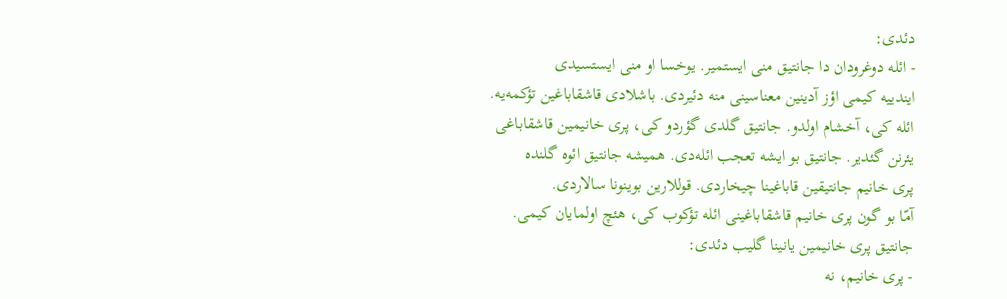دئدی:
- ائله دوغرودان دا جانتیق منی ایستمیر. یوخسا او منی ایستسیدی
ایندییه کیمی اؤز آدینین معناسینی منه دئیردی. باشلادی قاشقاباغین تؤکمه‌یه.
ائله کی، آخشام اولدو. جانتیق گلدی گؤردو کی، پری خانیمین قاشقاباغی
یئرنن گئدیر. جانتیق بو ایشه تعجب ائله‌دی. همیشه جانتیق ائوه گلنده
پری خانیم جانتیقین قاباغینا چیخاردی. قوللارین بوینونا سالاردی.
آمّا بو گون پری خانیم قاشقاباغینی ائله تؤکوب کی، هئچ اولمایان کیمی.
جانتیق پری خانیمین یانینا گلیب دئدی:
- پری خانیم، نه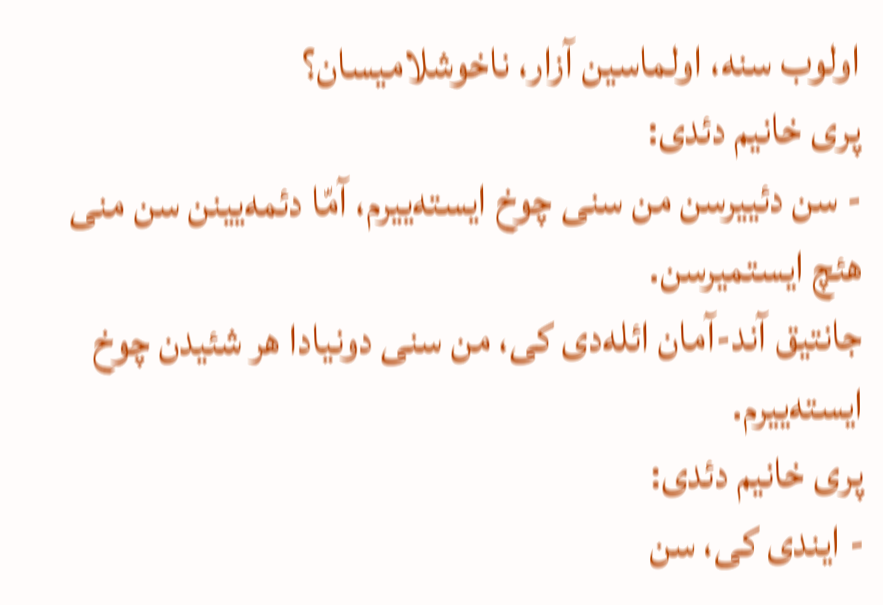اولوب سنه، اولماسین آزار، ناخوشلامیسان؟
پری خانیم دئدی:
- سن دئییرسن من سنی چوخ ایسته‌ییرم، آمّا دئمه‌یینن سن منی
هئچ ایستمیرسن.
جانتیق آند-آمان ائله‌دی کی، من سنی دونیادا هر شئیدن چوخ ایسته‌ییرم.
پری خانیم دئدی:
- ایندی کی، سن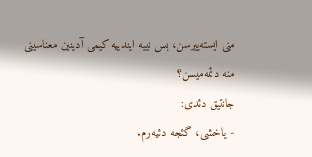منی ایسته‌ییرسن، بس نییه ایندییه کیمی آدینین معناسینی
منه دئمه‌میسن؟
جانتیق دئدی:
- یاخشی، گئجه دئیه‌رم.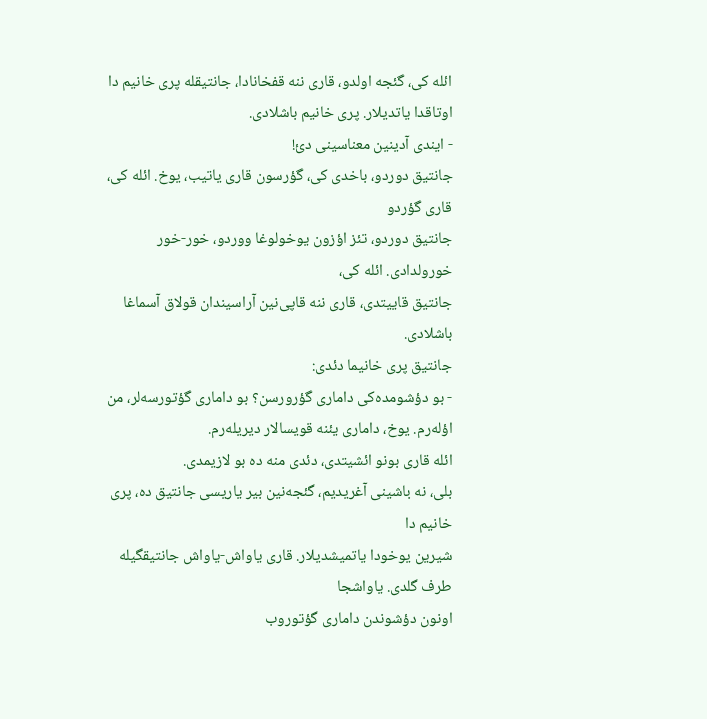ائله کی، گئجه اولدو، قاری ننه قفخانادا، جانتیقله پری خانیم دا
اوتاقدا یاتدیلار. پری خانیم باشلادی.
- ایندی آدینین معناسینی دئ!
جانتیق دوردو، باخدی کی، گؤرسون قاری یاتیب، یوخ. ائله کی، قاری گؤردو
جانتیق دوردو، تئز اؤزون یوخولوغا ووردو، خور-خور خورولدادی. ائله کی،
جانتیق قاییتدی، قاری ننه قاپی‌نین آراسیندان قولاق آسماغا باشلادی.
جانتیق پری خانیما دئدی:
- بو دؤشومده‌کی داماری گؤرورسن؟ بو داماری گؤتورسه‌لر، من
اؤله‌رم. یوخ، داماری یئنه قویسالار دیریله‌رم.
ائله قاری بونو ائشیتدی، دئدی منه ده بو لازیمدی.
بلی، نه باشینی آغریدیم، گئجه‌نین بیر یاریسی جانتیق ده، پری خانیم دا
شیرین یوخودا یاتمیشدیلار. قاری یاواش-یاواش جانتیقگیله طرف گلدی. یاواشجا
اونون دؤشوندن داماری گؤتوروب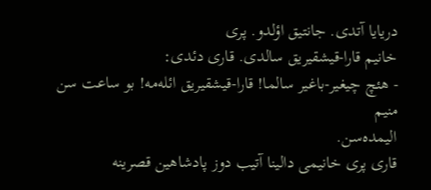دریایا آتدی. جانتیق اؤلدو. پری
خانیم قارا-قیشقیریق سالدی. قاری دئدی:
- هئچ چیغیر-باغیر سالما! قارا-قیشقیریق ائله‌مه! بو ساعت سن منیم
الیمده‌سن.
قاری پری خانیمی دالینا آتیب دوز پادشاهین قصرینه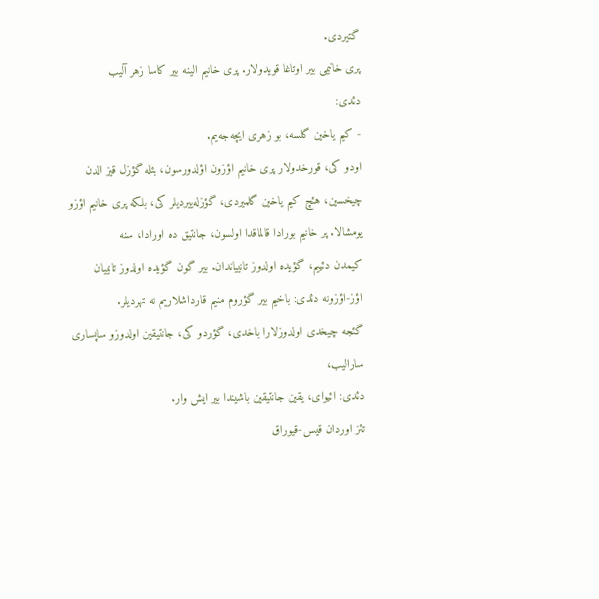گتیردی.
پری خانیمی بیر اوتاغا قویدولار. پری خانیم الینه بیر کاسا زهر آلیب
دئدی:
- کیم یاخین گلسه، بو زهری ایچه‌جه‌یم.
اودو کی، قورخدولار پری خانیم اؤزون اؤلدورسون، بئله گؤزل قیز الدن
چیخسین، هئچ کیم یاخین گلمیردی، گؤزله‌ییردیلر کی، بلکه پری خانیم اؤزو
یومشالا. پر خانیم بورادا قالماقدا اولسون، جانتیق ده اورادا، سنه
کیمدن دئییم، گؤیده اولدوز تانییاندان. بیر گون گؤیده اولدوز تانییان
اؤز-اؤزونه دئدی: باخیم بیر گؤروم منیم قارداشلاریم نه تهردیلر.
گئجه چیخدی اولدوزلارا باخدی، گؤردو کی، جانتیقین اولدوزو ساپساری سارالیب،
دئدی: ائیوای، یقین جانتیقین باشیندا بیر ایش وار.
تئز اوردان قیس-قیوراق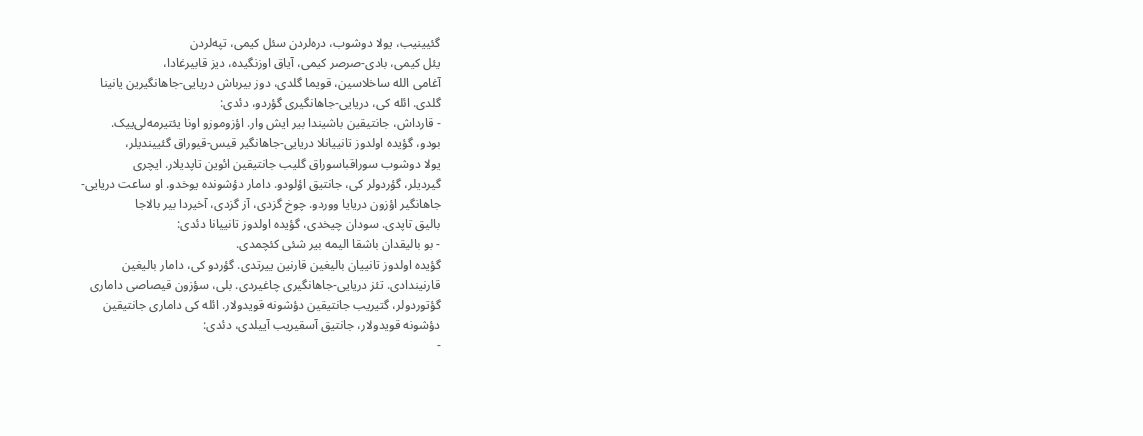گئیینیب، یولا دوشوب، دره‌لردن سئل کیمی، تپه‌لردن
یئل کیمی، بادی-صرصر کیمی، آیاق اوزنگیده، دیز قابیرغادا،
آغامی الله ساخلاسین، قویما گلدی، دوز بیرباش دریایی-جاهانگیرین یانینا
گلدی. ائله کی، دریایی-جاهانگیری گؤردو، دئدی:
- قارداش، جانتیقین باشیندا بیر ایش وار. اؤزوموزو اونا یئتیرمه‌لی‌ییک.
بودو، گؤیده اولدوز تانییانلا دریایی-جاهانگیر قیس-قیوراق گئییندیلر،
یولا دوشوب سوراقباسوراق گلیب جانتیقین ائوین تاپدیلار. ایچری
گیردیلر، گؤردولر کی، جانتیق اؤلودو. دامار دؤشونده یوخدو. او ساعت دریایی-
جاهانگیر اؤزون دریایا ووردو. چوخ گزدی، آز گزدی، آخیردا بیر بالاجا
بالیق تاپدی. سودان چیخدی، گؤیده اولدوز تانییانا دئدی:
- بو بالیقدان باشقا الیمه بیر شئی کئچمدی.
گؤیده اولدوز تانییان بالیغین قارنین ییرتدی. گؤردو کی، دامار بالیغین
قارنیندادی. تئز دریایی-جاهانگیری چاغیردی. بلی، سؤزون قیصاصی داماری
گؤتوردولر، گتیریب جانتیقین دؤشونه قویدولار. ائله کی داماری جانتیقین
دؤشونه قویدولار، جانتیق آسقیریب آییلدی، دئدی:
-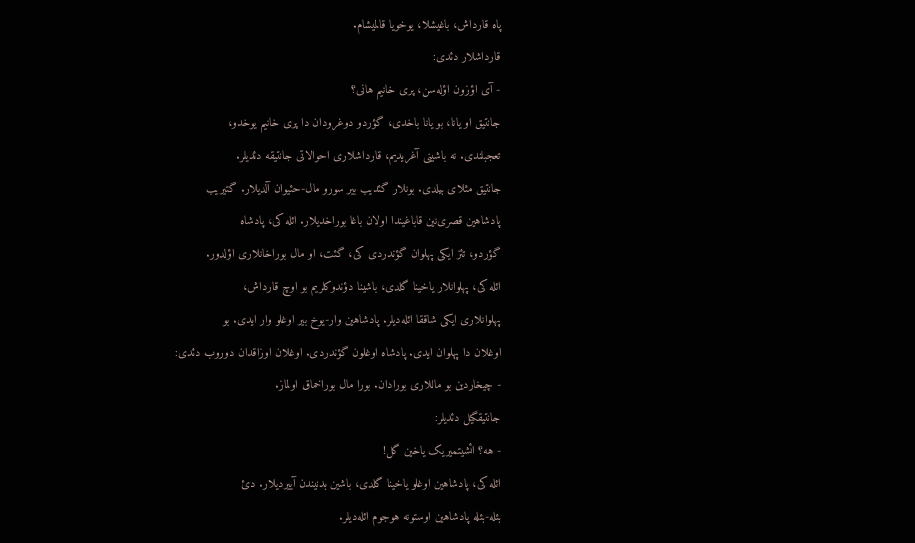پاه قارداش، باغیشلا، یوخویا قالمیشام.
قارداشلار دئدی:
- آی اؤزون اؤله‌سن، پری خانیم هانی؟
جانتیق او یانا، بو یانا باخدی، گؤردو دوغرودان دا پری خانیم یوخدو،
تعجبلندی. نه باشینی آغریدیم، قارداشلاری احوالاتی جانتیقه دئدیلر.
جانتیق مثلای بیلدی. بونلار گئدیب بیر سورو مال-حئیوان آلدیلار. گتیریب
پادشاهین قصری‌نین قاباغیندا اولان باغا بوراخدیلار. ائله کی، پادشاه
گؤردو، تئز ایکی پهلوان گؤندردی کی، گئت، او مال بوراخانلاری اؤلدور.
ائله کی، پهلوانلار یاخینا گلدی، باشینا دؤندوکلریم بو اوچ قارداش،
پهلوانلاری ایکی شاققا ائله‌دیلر. پادشاهین وار-یوخ بیر اوغلو وار ایدی. بو
اوغلان دا پهلوان ایدی. پادشاه اوغلون گؤندردی. اوغلان اوزاقدان دوروب دئدی:
- چیخاردین بو ماللاری بورادان. بورا مال بوراخماق اولماز.
جانتیقگیل دئدیلر:
- هه؟ ائشیتمیریک یاخین گل!
ائله کی، پادشاهین اوغلو یاخینا گلدی، باشین بدنیندن آییردیلار. دئ
بئله-بئله پادشاهین اوستونه هوجوم ائله‌دیلر.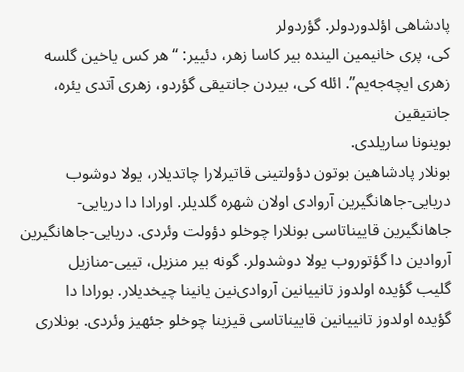پادشاهی اؤلدوردولر. گؤردولر
کی، پری خانیمین الینده بیر کاسا زهر، دئییر: “هر کس یاخین گلسه
زهری ایچه‌جه‌یم”. ائله کی، بیردن جانتیقی گؤردو، زهری آتدی یئره، جانتیقین
بوینونا ساریلدی.
بونلار پادشاهین بوتون دؤولتینی قاتیرلارا چاتدیلار، یولا دوشوب
دریایی-جاهانگیرین آروادی اولان شهره گلدیلر. اورادا دا دریایی-
جاهانگیرین قاییناتاسی بونلارا چوخلو دؤولت وئردی. دریایی-جاهانگیرین
آروادین دا گؤتوروب یولا دوشدولر. گونه بیر منزیل، تییی-منازیل
گلیب گؤیده اولدوز تانییانین آروادی‌نین یانینا چیخدیلار. بورادا دا
گؤیده اولدوز تانییانین قاییناتاسی قیزینا چوخلو جئهیز وئردی. بونلاری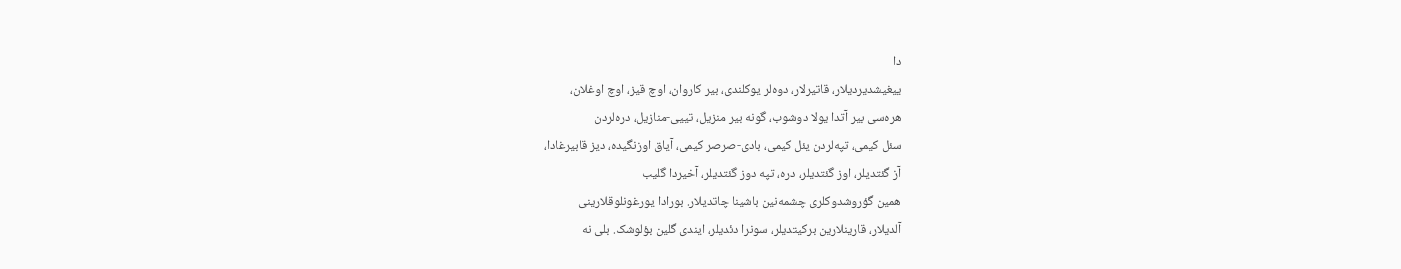دا
ییغیشدیردیلار، قاتیرلار، دوه‌لر یوکلندی، بیر کاروان، اوچ قیز، اوچ اوغلان،
هره‌سی بیر آتدا یولا دوشوب، گونه بیر منزیل، تییی-منازیل، دره‌لردن
سئل کیمی، تپه‌لردن یئل کیمی، بادی-صرصر کیمی، آیاق اوزنگیده، دیز قابیرغادا،
آز گئتدیلر، اوز گئتدیلر، دره، تپه دوز گئتدیلر، آخیردا گلیب
همین گؤروشدوکلری چشمه‌نین باشینا چاتدیلار. بورادا یورغونلوقلارینی
آلدیلار، قارینلارین برکیتدیلر، سونرا دئدیلر، ایندی گلین بؤلوشک. بلی نه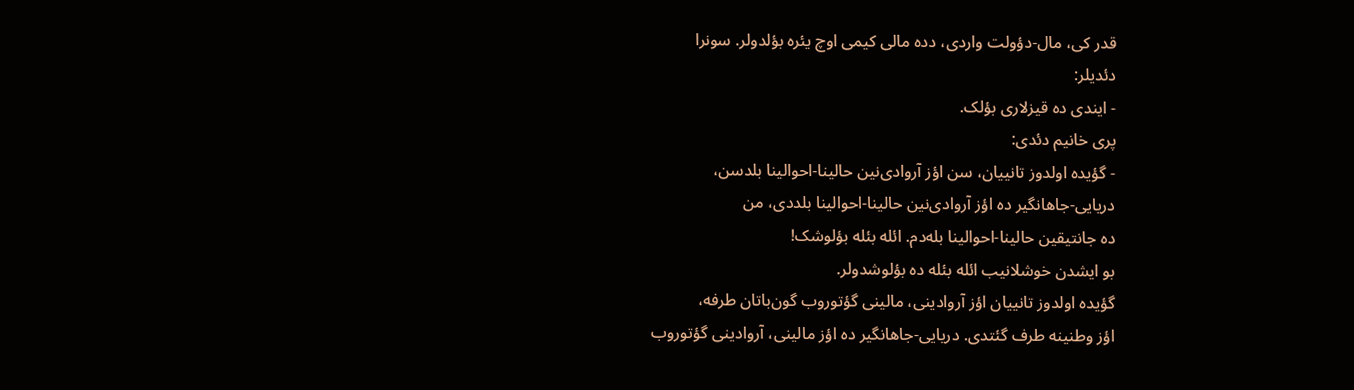قدر کی، مال-دؤولت واردی، دده‌‌ مالی کیمی اوچ یئره بؤلدولر. سونرا
دئدیلر:
- ایندی ده قیزلاری بؤلک.
پری خانیم دئدی:
- گؤیده اولدوز تانییان، سن اؤز آروادی‌نین حالینا-احوالینا بلدسن،
دریایی-جاهانگیر ده اؤز آروادی‌نین حالینا-احوالینا بلددی، من
ده جانتیقین حالینا-احوالینا بله‌دم. ائله بئله بؤلوشک!
بو ایشدن خوشلانیب ائله بئله ده بؤلوشدولر.
گؤیده اولدوز تانییان اؤز آروادینی، مالینی گؤتوروب گون‌باتان طرفه،
اؤز وطنینه طرف گئتدی. دریایی-جاهانگیر ده اؤز مالینی، آروادینی گؤتوروب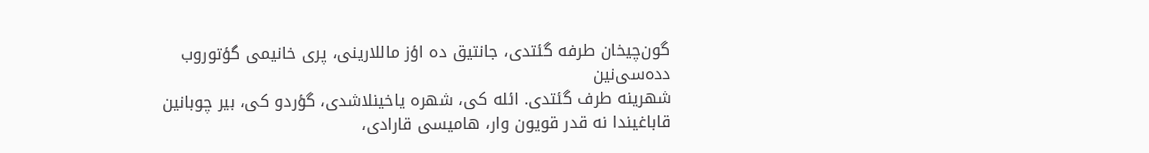گون‌چیخان طرفه گئتدی، جانتیق ده اؤز ماللارینی، پری خانیمی گؤتوروب دده‌‌سی‌نین
شهرینه طرف گئتدی. ائله کی، شهره یاخینلاشدی، گؤردو کی، بیر چوبانین
قاباغیندا نه قدر قویون وار، هامیسی قارادی،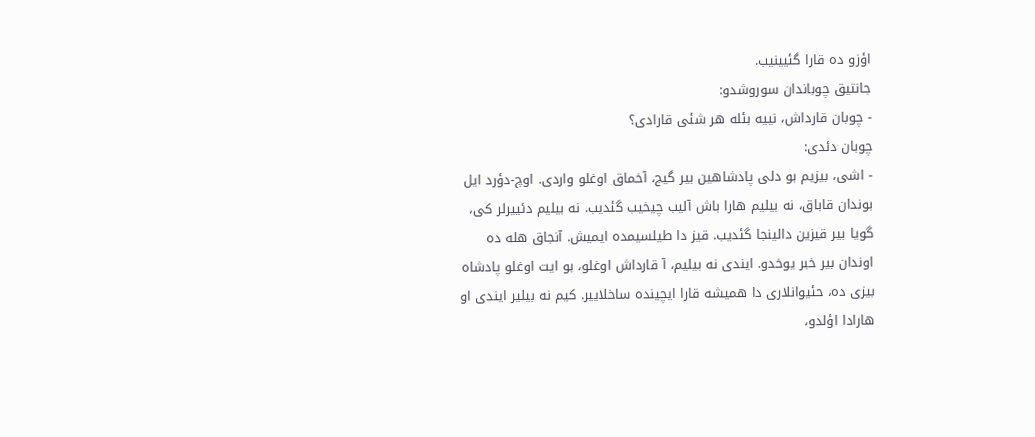اؤزو ده قارا گئیینیب.
جانتیق چوباندان سوروشدو:
- چوبان قارداش، نییه بئله هر شئی قارادی؟
چوبان دئدی:
- اشی، بیزیم بو دلی پادشاهین بیر گیج، آخماق اوغلو واردی. اوچ-دؤرد ایل
بوندان قاباق، نه بیلیم هارا باش آلیب چیخیب گئدیب. نه بیلیم دئییرلر کی،
گویا بیر قیزین دالینجا گئدیب. قیز دا طیلسیمده ایمیش. آنجاق هله ده
اوندان بیر خبر یوخدو. ایندی نه بیلیم، آ قارداش اوغلو، بو ایت اوغلو پادشاه
بیزی ده، حئیوانلاری دا همیشه قارا ایچینده ساخلاییر. کیم نه بیلیر ایندی او
هارادا اؤلدو،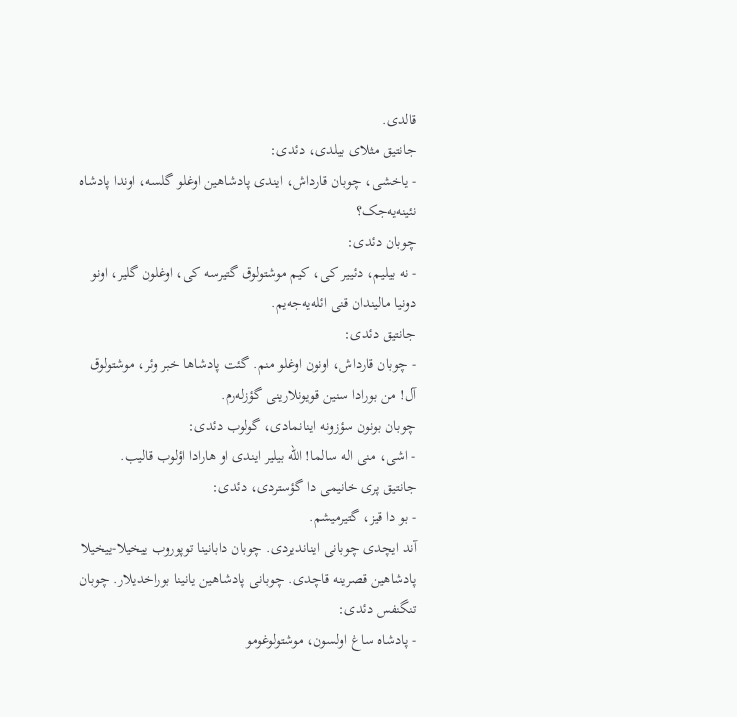قالدی.
جانتیق مثلای بیلدی، دئدی:
- یاخشی، چوبان قارداش، ایندی پادشاهین اوغلو گلسه، اوندا پادشاه نئینه‌یه‌جک؟
چوبان دئدی:
- نه بیلیم، دئییر کی، کیم موشتولوق گتیرسه کی، اوغلون گلیر، اونو
دونیا مالیندان قنی ائله‌یه‌جه‌یم.
جانتیق دئدی:
- چوبان قارداش، اونون اوغلو منم. گئت پادشاها خبر وئر، موشتولوق
آل! من بورادا سنین قویونلارینی گؤزله‌رم.
چوبان بونون سؤزونه اینانمادی، گولوب دئدی:
- اشی، منی اله سالما! الله بیلیر ایندی او هارادا اؤلوب قالیب.
جانتیق پری خانیمی دا گؤستردی، دئدی:
- بو دا قیز، گتیرمیشم.
آند ایچدی چوبانی ایناندیردی. چوبان دابانینا توپوروب ییخیلا-ییخیلا
پادشاهین قصرینه قاچدی. چوبانی پادشاهین یانینا بوراخدیلار. چوبان
تنگنفس دئدی:
- پادشاه ساغ اولسون، موشتولوغومو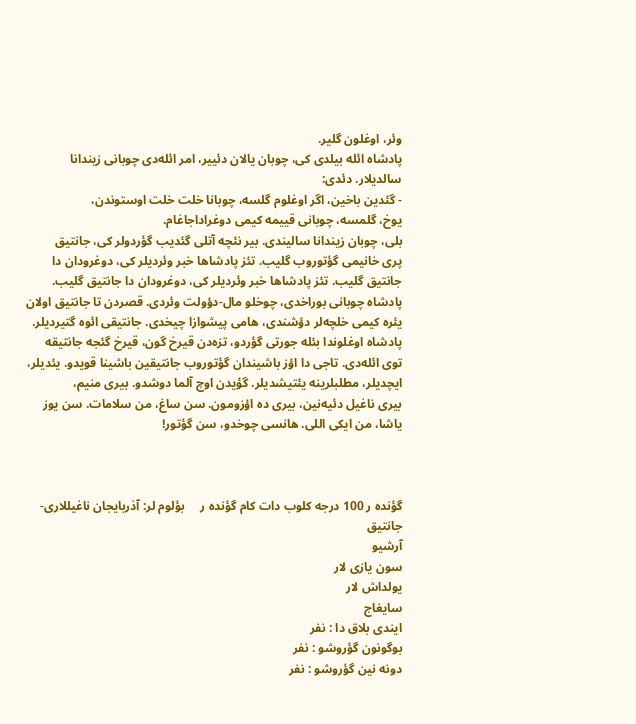وئر، اوغلون گلیر.
پادشاه ائله بیلدی کی، چوبان یالان دئییر، امر ائله‌دی چوبانی زیندانا
سالدیلار. دئدی:
- گئدین باخین، اگر اوغلوم گلسه، چوبانا خلت خلت اوستوندن،
یوخ، گلمسه، چوبانی قییمه کیمی دوغراداجاغام.
بلی، چوبان زیندانا سالیندی. بیر نئچه آتلی گئدیب گؤردولر کی، جانتیق
پری خانیمی گؤتوروب گلیب. تئز پادشاها خبر وئردیلر کی، دوغرودان دا
جانتیق گلیب. تئز پادشاها خبر وئردیلر کی، دوغرودان دا جانتیق گلیب.
پادشاه چوبانی بوراخدی، چوخلو مال-دؤولت وئردی. قصردن تا جانتیق اولان
یئره کیمی خلچه‌لر دؤشندی، هامی پیشوازا چیخدی. جانتیقی ائوه گتیردیلر.
پادشاه اوغلوندا بئله جورتی گؤردو، تزه‌دن قیرخ گون، قیرخ گئجه جانتیقه
توی ائله‌دی. تاجی دا اؤز باشیندان گؤتوروب جانتیقین باشینا قویدو. یئدیلر،
ایچدیلر، مطلبلرینه یئتیشدیلر. گؤیدن اوچ آلما دوشدو. بیری منیم،
بیری ناغیل دئیه‌نین، بیری ده اؤزومون. سن ساغ، من سلامات. سن یوز
یاشا، من ایکی اللی. هانسی چوخدو، سن گؤتور!



گؤنده ر 100 درجه کلوب دات کام گؤنده ر     بؤلوم لر: آذربایجان ناغیللاری-جانتیق
آرشیو
سون یازی لار
یولداش لار
سایغاج
ایندی بلاق دا : نفر
بوگونون گؤروشو : نفر
دونه نین گؤروشو : نفر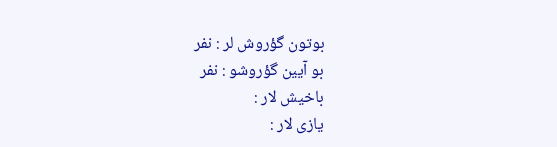بوتون گؤروش لر : نفر
بو آیین گؤروشو : نفر
باخیش لار :
یازی لار :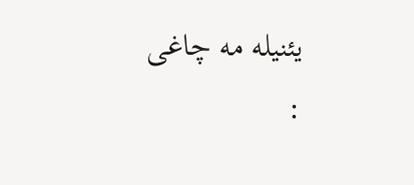یئنیله مه چاغی :